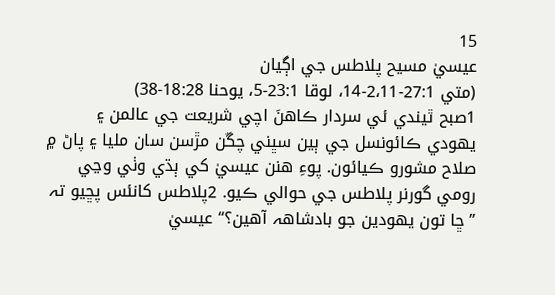15
عيسيٰ مسيح پلاطس جي اڳيان
(متي 27:1-2،11-14، لوقا 23:1-5، يوحنا 18:28-38)
1صبح ٿيندي ئي سردار ڪاهنَ اچي شريعت جي عالمن ۽ يهودي ڪائونسل جي ٻين سڀني چڱن مڙسن سان مليا ۽ پاڻ ۾ صلاح مشورو ڪيائون. پوءِ هنن عيسيٰ کي ٻڌي وٺي وڃي رومي گورنر پلاطس جي حوالي ڪيو. 2پلاطس کانئس پڇيو تہ ”ڇا تون يهودين جو بادشاهہ آهين؟“ عيسيٰ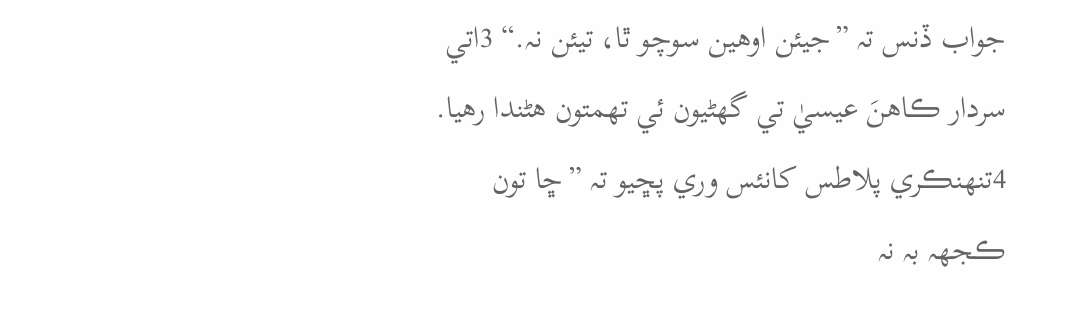جواب ڏنس تہ ”جيئن اوهين سوچو ٿا، تيئن نہ.“ 3اتي سردار ڪاهنَ عيسيٰ تي گھڻيون ئي تهمتون هڻندا رهيا. 4تنهنڪري پلاطس کانئس وري پڇيو تہ ”ڇا تون ڪجھہ بہ نہ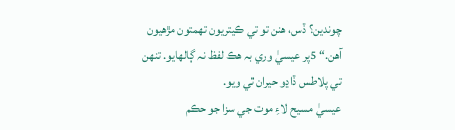چوندين؟ ڏس، هنن تو تي ڪيتريون تهمتون مڙهيون آهن.“ 5پر عيسيٰ وري بہ هڪ لفظ نہ ڳالهايو. تنهن تي پلاطس ڏاڍو حيران ٿي ويو.
عيسيٰ مسيح لاءِ موت جي سزا جو حڪم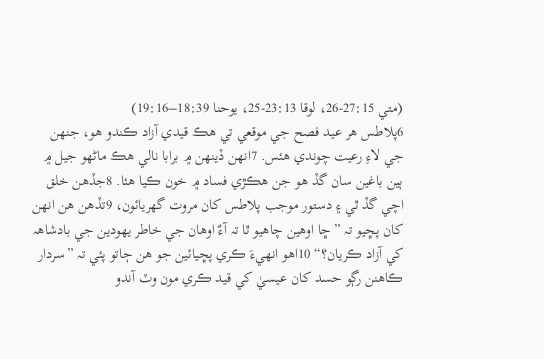(متي 27:15-26، لوقا 23:13-25، يوحنا 18:39–19:16)
6پلاطس هر عيد فصح جي موقعي تي هڪ قيدي آزاد ڪندو هو، جنهن جي لاءِ رعيت چوندي هئس. 7انهن ڏينهن ۾ برابا نالي هڪ ماڻهو جيل ۾ ٻين باغين سان گڏ هو جن هڪڙي فساد ۾ خون ڪيا هئا. 8جڏهن خلق اچي گڏ ٿي ۽ دستور موجب پلاطس کان مروت گھريائون، 9تڏهن هن انهن کان پڇيو تہ ”ڇا اوهين چاهيو ٿا تہ آءٌ اوهان جي خاطر يهودين جي بادشاهہ کي آزاد ڪريان؟“ 10اهو انهيءَ ڪري پڇيائين جو هن ڄاتو پئي تہ ”سردار ڪاهنن رڳو حسد کان عيسيٰ کي قيد ڪري مون وٽ آندو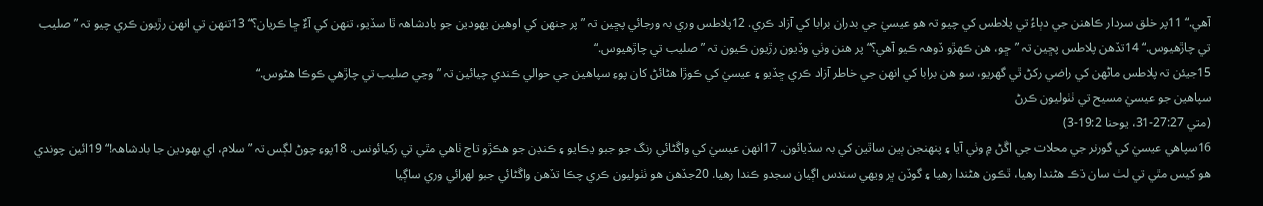آهي.“ 11پر خلق سردار ڪاهنن جي دٻاءُ تي پلاطس کي چيو تہ هو عيسيٰ جي بدران برابا کي آزاد ڪري. 12پلاطس وري بہ ورجائي پڇين تہ ”پر جنهن کي اوهين يهودين جو بادشاهہ ٿا سڏيو، تنهن کي آءٌ ڇا ڪريان؟“ 13تنهن تي انهن رڙيون ڪري چيو تہ ”صليب تي چاڙهيوس.“ 14تڏهن پلاطس پڇين تہ ”ڇو، هن ڪهڙو ڏوهہ ڪيو آهي؟“ پر هنن وٺي وڏيون رڙيون ڪيون تہ ”صليب تي چاڙهيوس.“
15جيئن تہ پلاطس ماڻهن کي راضي رکڻ ٿي گھريو، سو هن برابا کي انهن جي خاطر آزاد ڪري ڇڏيو ۽ عيسيٰ کي ڪوڙا هڻائڻ کان پوءِ سپاهين جي حوالي ڪندي چيائين تہ ”وڃي صليب تي چاڙهي ڪوڪا هڻوس.“
سپاهين جو عيسيٰ مسيح تي ٺٺوليون ڪرڻ
(متي 27:27-31، يوحنا 19:2-3)
16سپاهي عيسيٰ کي گورنر جي محلات جي اڱڻ ۾ وٺي آيا ۽ پنهنجن ٻين ساٿين کي بہ سڏيائون. 17انهن عيسيٰ کي واڱڻائي رنگ جو جبو ڍڪايو ۽ ڪنڊن جو هڪڙو تاج ٺاهي مٿي تي رکيائونس. 18پوءِ چوڻ لڳس تہ ”سلام، اي يهودين جا بادشاهہ!“ 19ائين چوندي هو کيس مٿي تي لٺ سان ڌڪ هڻندا رهيا، ٿڪون هڻندا رهيا ۽ گوڏن ڀر ويهي سندس اڳيان سجدو ڪندا رهيا. 20جڏهن هو ٺٺوليون ڪري چڪا تڏهن واڱڻائي جبو لهرائي وري ساڳيا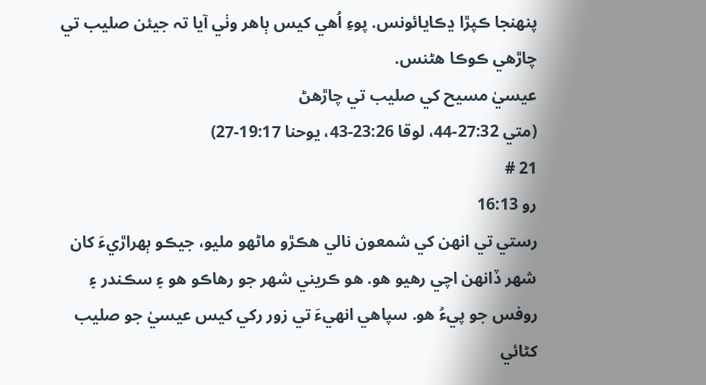پنهنجا ڪپڙا ڍڪايائونس. پوءِ اُهي کيس ٻاهر وٺي آيا تہ جيئن صليب تي چاڙهي ڪوڪا هڻنس.
عيسيٰ مسيح کي صليب تي چاڙهڻ
(متي 27:32-44، لوقا 23:26-43، يوحنا 19:17-27)
21 #
رو 16:13
رستي تي انهن کي شمعون نالي هڪڙو ماڻهو مليو، جيڪو ٻهراڙيءَ کان شهر ڏانهن اچي رهيو هو. هو ڪريني شهر جو رهاڪو هو ۽ سڪندر ۽ روفس جو پيءُ هو. سپاهي انهيءَ تي زور رکي کيس عيسيٰ جو صليب کڻائي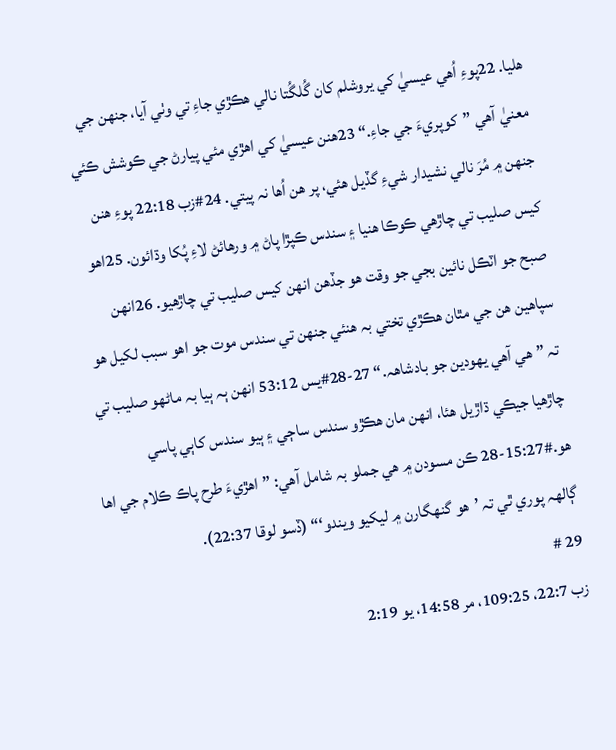هليا. 22پوءِ اُهي عيسيٰ کي يروشلم کان گُلگُتا نالي هڪڙي جاءِ تي وٺي آيا، جنهن جي معنيٰ آهي ”کوپريءَ جي جاءِ.“ 23هنن عيسيٰ کي اهڙي مئي پيارڻ جي ڪوشش ڪئي جنهن ۾ مُرَ نالي نشيدار شيءِ گڏيل هئي، پر هن اُها نہ پيتي. 24#زب 22:18 پوءِ هنن کيس صليب تي چاڙهي ڪوڪا هنيا ۽ سندس ڪپڙا پاڻ ۾ ورهائڻ لاءِ پُکا وڌائون. 25اهو صبح جو اٽڪل نائين بجي جو وقت هو جڏهن انهن کيس صليب تي چاڙهيو. 26انهن سپاهين هن جي مٿان هڪڙي تختي بہ هنئي جنهن تي سندس موت جو اهو سبب لکيل هو تہ ”هي آهي يهودين جو بادشاهہ.“ 27-28#يس 53:12 انهن ٻہ ٻيا بہ ماڻهو صليب تي چاڙهيا جيڪي ڌاڙيل هئا، انهن مان هڪڙو سندس ساڄي ۽ ٻيو سندس کاٻي پاسي هو.#15:27-28 ڪن مسودن ۾ هي جملو بہ شامل آهي: ”اهڙيءَ طرح پاڪ ڪلام جي اها ڳالهہ پوري ٿي تہ ’هو گنهگارن ۾ ليکيو ويندو‘“ (ڏسو لوقا 22:37).
29 #
زب 22:7، 109:25، مر 14:58، يو 2:19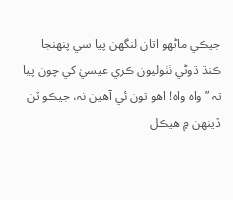جيڪي ماڻهو اتان لنگھن پيا سي پنهنجا ڪنڌ ڌوڻي ٺٺوليون ڪري عيسيٰ کي چون پيا تہ ”واہ واہ! اهو تون ئي آهين نہ، جيڪو ٽن ڏينهن ۾ هيڪل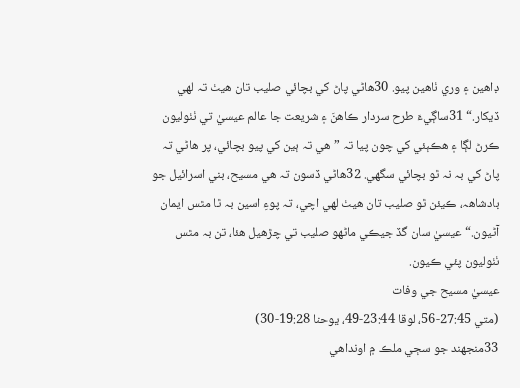ڊاهين ۽ وري ٺاهين پيو. 30هاڻي پاڻ کي بچائي صليب تان هيٺ تہ لهي ڏيکار.“ 31ساڳيءَ طرح سردار ڪاهنَ ۽ شريعت جا عالم عيسيٰ تي ٺٺوليون ڪرڻ لڳا ۽ هڪٻئي کي چون پيا تہ ”هي تہ ٻين کي پيو بچائي، پر هاڻي تہ پاڻ کي بہ نہ ٿو بچائي سگھي. 32هاڻي ڏسون تہ هي مسيح، بني اسرائيل جو بادشاهہ، ڪيئن ٿو صليب تان هيٺ لهي اچي، تہ پوءِ اسين بہ ٿا مٿس ايمان آڻيون.“ عيسيٰ سان گڏ جيڪي ماڻهو صليب تي چڙهيل هئا، تن بہ مٿس ٺٺوليون پئي ڪيون.
عيسيٰ مسيح جي وفات
(متي 27:45-56، لوقا 23:44-49، يوحنا 19:28-30)
33منجھند جو سڄي ملڪ ۾ اونداهي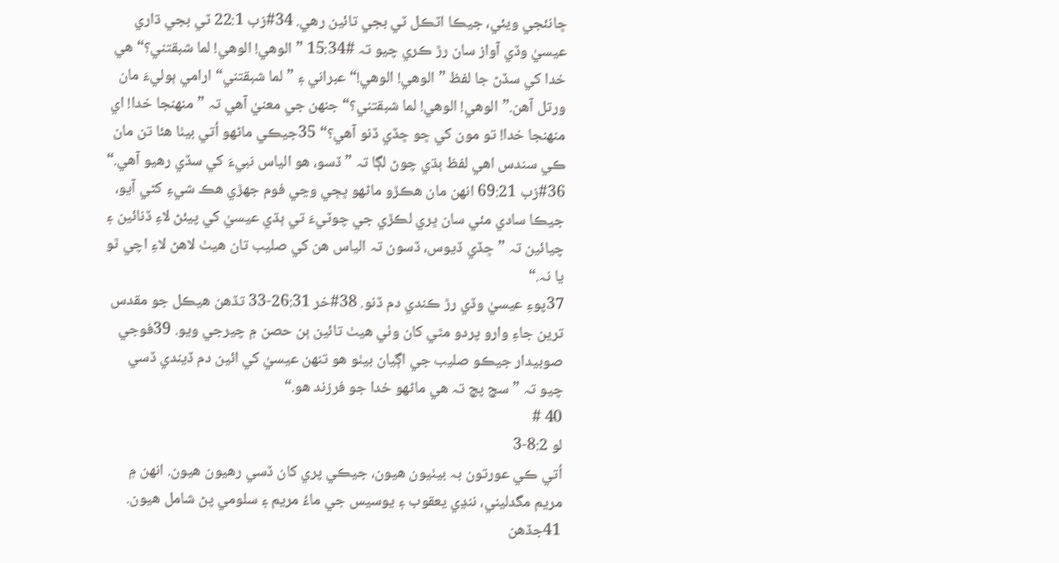ڇانئجي ويئي، جيڪا اٽڪل ٽي بجي تائين رهي. 34#زب 22:1 ٽي بجي ڌاري عيسيٰ وڏي آواز سان رڙ ڪري چيو تہ #15:34 ”الوهي! الوهي! لما شبقتني؟“ هي خدا کي سڏڻ جا لفظ ”الوهي! الوهي!“ عبراني ۽ ”لما شبقتني“ ارامي ٻوليءَ مان ورتل آهن.”الوهي! الوهي! لما شبقتني؟“ جنهن جي معنيٰ آهي تہ ”منهنجا خدا! اي منهنجا خدا! تو مون کي ڇو ڇڏي ڏنو آهي؟“ 35جيڪي ماڻهو اُتي بيٺا هئا تن مان ڪي سندس اهي لفظ ٻڌي چوڻ لڳا تہ ”ڏسو، هو الياس نبيءَ کي سڏي رهيو آهي.“ 36#زب 69:21 انهن مان هڪڙو ماڻهو ڀڄي وڃي فوم جهڙي هڪ شيءِ کڻي آيو، جيڪا سادي مئي سان ڀري لڪڙي جي چوٽيءَ تي ٻڌي عيسيٰ کي پيئڻ لاءِ ڏنائين ۽ چيائين تہ ”ڇڏي ڏيوس، ڏسون تہ الياس هن کي صليب تان هيٺ لاهڻ لاءِ اچي ٿو يا نہ.“
37پوءِ عيسيٰ وڏي رڙ ڪندي دم ڏنو. 38#خر 26:31-33 تڏهن هيڪل جو مقدس ترين جاءِ وارو پردو مٿي کان وٺي هيٺ تائين ٻن حصن ۾ چيرجي ويو. 39فوجي صوبيدار جيڪو صليب جي اڳيان بيٺو هو تنهن عيسيٰ کي ائين دم ڏيندي ڏسي چيو تہ ”سچ پچ تہ هي ماڻهو خدا جو فرزند هو.“
40 #
لو 8:2-3
اُتي ڪي عورتون بہ بيٺيون هيون، جيڪي پري کان ڏسي رهيون هيون. انهن ۾ مريم مگدليني، ننڍي يعقوب ۽ يوسيس جي ماءُ مريم ۽ سلومي پڻ شامل هيون. 41جڏهن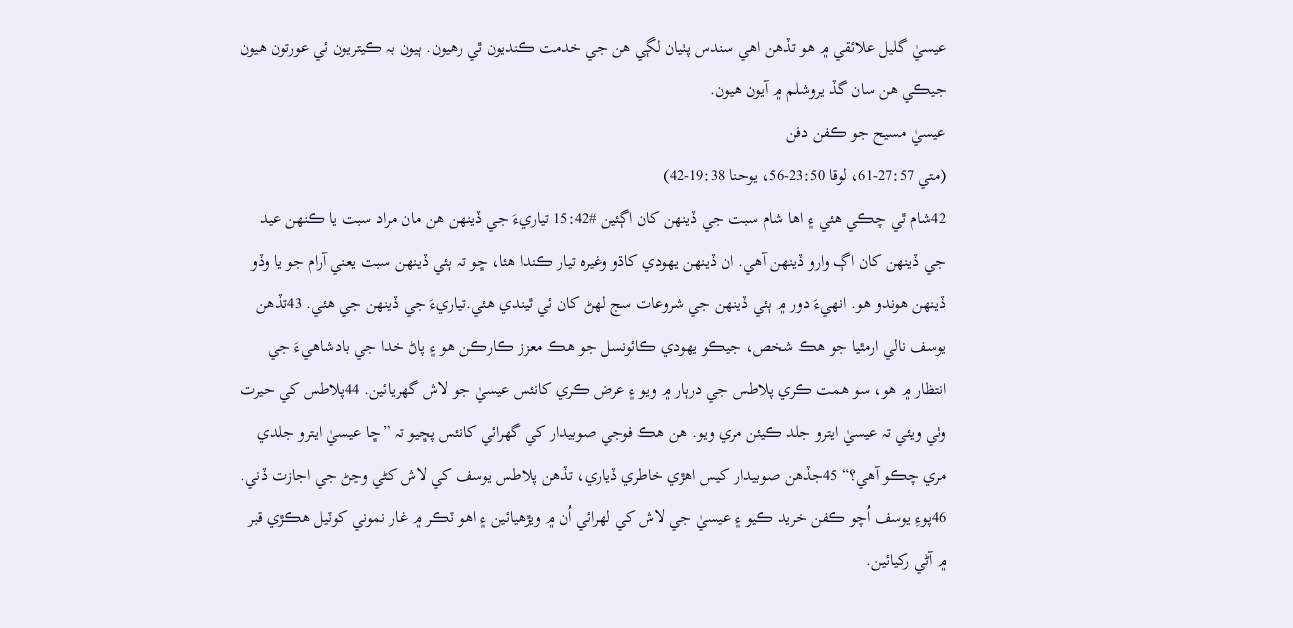عيسيٰ گليل علائقي ۾ هو تڏهن اهي سندس پٺيان لڳي هن جي خدمت ڪنديون ٿي رهيون. ٻيون بہ ڪيتريون ئي عورتون هيون جيڪي هن سان گڏ يروشلم ۾ آيون هيون.
عيسيٰ مسيح جو ڪفن دفن
(متي 27:57-61، لوقا 23:50-56، يوحنا 19:38-42)
42شام ٿي چڪي هئي ۽ اها شام سبت جي ڏينهن کان اڳئين #15:42 تياريءَ جي ڏينهن هن مان مراد سبت يا ڪنهن عيد جي ڏينهن کان اڳ وارو ڏينهن آهي. ان ڏينهن يهودي کاڌو وغيرہ تيار ڪندا هئا، ڇو تہ ٻئي ڏينهن سبت يعني آرام جو يا وڏو ڏينهن هوندو هو. انهيءَ دور ۾ ٻئي ڏينهن جي شروعات سج لهڻ کان ئي ٿيندي هئي.تياريءَ جي ڏينهن جي هئي. 43تڏهن يوسف نالي ارمٿيا جو هڪ شخص، جيڪو يهودي ڪائونسل جو هڪ معزز ڪارڪن هو ۽ پاڻ خدا جي بادشاهيءَ جي انتظار ۾ هو، سو همت ڪري پلاطس جي درٻار ۾ ويو ۽ عرض ڪري کانئس عيسيٰ جو لاش گھريائين. 44پلاطس کي حيرت وٺي ويئي تہ عيسيٰ ايترو جلد ڪيئن مري ويو. هن هڪ فوجي صوبيدار کي گھرائي کانئس پڇيو تہ ”ڇا عيسيٰ ايترو جلدي مري چڪو آهي؟“ 45جڏهن صوبيدار کيس اهڙي خاطري ڏياري، تڏهن پلاطس يوسف کي لاش کڻي وڃڻ جي اجازت ڏني. 46پوءِ يوسف اُچو ڪفن خريد ڪيو ۽ عيسيٰ جي لاش کي لهرائي اُن ۾ ويڙهيائين ۽ اهو ٽڪر ۾ غار نموني کوٽيل هڪڙي قبر ۾ آڻي رکيائين.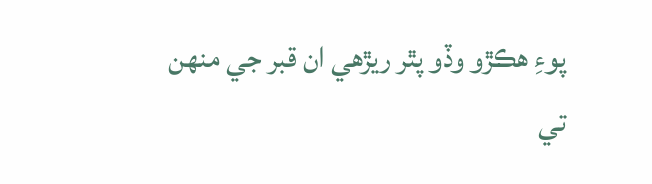پوءِ هڪڙو وڏو پٿر ريڙهي ان قبر جي منهن تي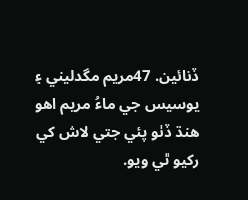ڏنائين. 47مريم مگدليني ۽ يوسيس جي ماءُ مريم اهو هنڌ ڏٺو پئي جتي لاش کي رکيو ٿي ويو.